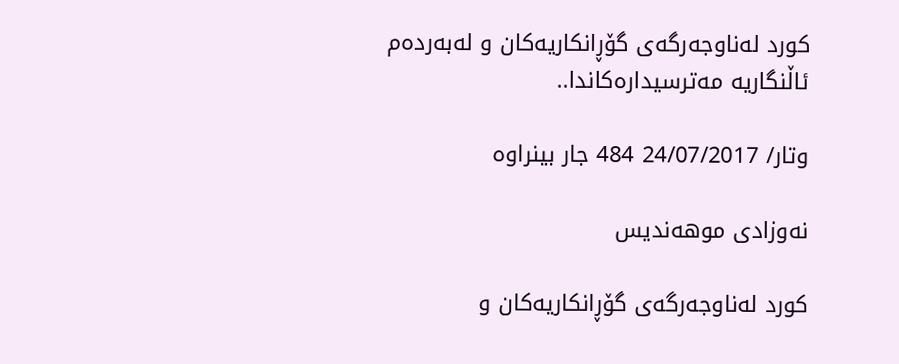كورد له‌ناوجه‌رگه‌ی‌ گۆڕانكاریه‌كان و له‌به‌رده‌م ئاڵنگاریه‌ مه‌ترسیداره‌كاندا..

وتار/ 24/07/2017 484 جار بینراوە

نه‌وزادی‌ موهه‌ندیس

كورد له‌ناوجه‌رگه‌ی‌ گۆڕانكاریه‌كان و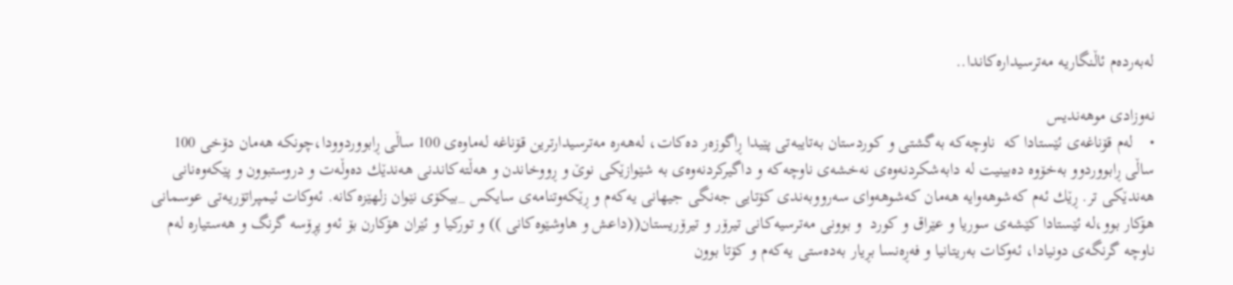له‌به‌رده‌م ئاڵنگاریه‌ مه‌ترسیداره‌كاندا..

نه‌وزادی‌ موهه‌ندیس
•    له‌م قۆناغه‌ی‌ ئێستادا كه‌  ناوچه‌كه‌ به‌گشتی‌ و كوردستان به‌تایبه‌تی‌ پێیدا ڕاگوزه‌ر ده‌كات، له‌هه‌ره‌ مه‌ترسیدارترین قۆناغه‌ له‌ماوه‌ی‌ 100 ساڵی‌ ڕابووردوودا،چونكه‌ هه‌مان دۆخی‌ 100 ساڵی‌ ڕابووردوو به‌خۆوه‌ ده‌بینیت له‌ دابه‌شكردنه‌وه‌ی‌ نه‌خشه‌ی‌ ناوچه‌كه‌ و داگیركردنه‌وه‌ی‌ به‌ شێوازێكی‌ نوێ‌ و ڕووخاندن و هه‌ڵته‌كاندنی‌ هه‌ندێك ده‌وڵه‌ت و دروستبوون و پێكه‌وه‌نانی‌ هه‌ندێكی‌ تر. ڕێك ئه‌م كه‌شوهه‌وایه‌ هه‌مان كه‌شوهه‌وای‌ سه‌رووبه‌ندی‌ كۆتایی‌ جه‌نگی‌ جیهانی‌ یه‌كه‌م و ڕێكه‌وتنامه‌ی‌ سایكس _بیكۆی‌ نێوان زلهێزه‌كانه‌. ئه‌وكات ئیمپراتۆریه‌تی‌ عوسمانی‌ هۆكار بوو،له‌ ئێستادا كێشه‌ی‌ سوریا و عێراق و كورد  و بوونی‌ مه‌ترسیه‌كانی‌ تیرۆر و تیرۆریستان((داعش و هاوشێوه‌كانی‌ )) و توركیا و ئێران هۆكارن بۆ ئه‌و پڕۆسه‌ گرنگ و هه‌ستیاره‌ له‌م ناوچه‌ گرنگه‌ی‌ دونیادا، ئه‌وكات به‌ریتانیا و فه‌ڕه‌نسا بڕیار به‌ده‌ستی‌ یه‌كه‌م و كۆتا بوون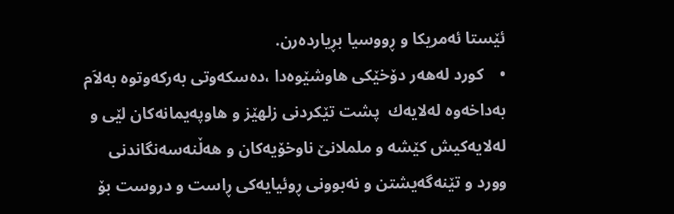ئێستا ئه‌مریكا و ڕووسیا بڕیارده‌رن.
•    كورد له‌هه‌ر دۆخێكی‌ هاوشێوه‌دا ،ده‌سكه‌وتی‌ به‌ركه‌وتوه‌ به‌لاَم به‌داخه‌وه‌ له‌لایه‌ك  پشت تێكردنی‌ زلهێز و هاوپه‌یمانه‌كان لێی‌ و له‌لایه‌كیش كێشه‌ و ململانێ‌ ناوخۆیه‌كان و هه‌ڵنه‌سه‌نگاندنی‌ وورد و تێنه‌گه‌یشتن و نه‌بوونی‌ ڕوئیایه‌كی‌ ڕاست و دروست بۆ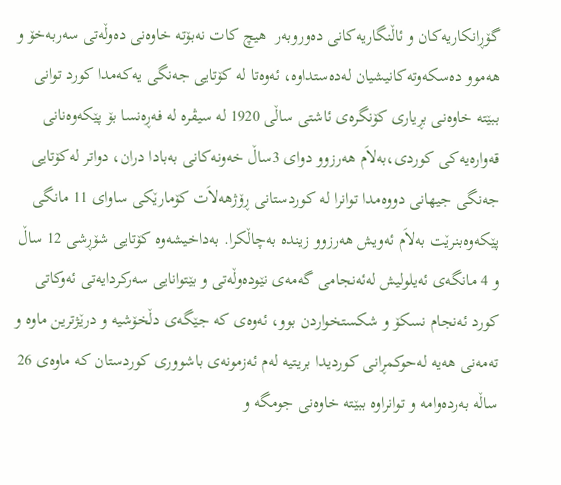گۆڕانكاریه‌كان و ئاڵنگاریه‌كانی‌ ده‌وروبه‌ر  هیچ كات نه‌بۆته‌ خاوه‌نی‌ ده‌وڵه‌تی‌ سه‌ربه‌خۆ و هه‌موو ده‌سكه‌وته‌كانیشیان له‌ده‌ستداوه‌، ئه‌وه‌تا له‌ كۆتایی‌ جه‌نگی‌ یه‌كه‌مدا كورد توانی‌ ببێته‌ خاوه‌نی‌ بڕیاری‌ كۆنگره‌ی‌ ئاشتی‌ ساڵی‌ 1920 له‌ سیڤره‌ له‌ فه‌ڕه‌نسا بۆ پێكه‌وه‌نانی‌ قه‌واره‌یه‌كی‌ كوردی‌،به‌لاَم هه‌رزوو دوای‌ 3ساڵ خه‌ونه‌كانی‌ به‌بادا دران، دواتر له‌كۆتایی‌ جه‌نگی‌ جیهانی‌ دووه‌مدا توانرا له‌ كوردستانی‌ ڕۆژهه‌لاَت كۆمارێكی‌ ساوای‌ 11 مانگی‌ پێكه‌وه‌بنرێت به‌لاَم ئه‌ویش هه‌رزوو زینده‌ به‌چاڵكرا. به‌داخیشه‌وه‌ كۆتایی‌ شۆڕشی‌ 12 ساڵ و 4 مانگه‌ی‌ ئه‌یلولیش له‌ئه‌نجامی‌ گه‌مه‌ی‌ نێوده‌وڵه‌تی‌ و بێتوانایی‌ سه‌ركردایه‌تی‌ ئه‌وكاتی‌ كورد ئه‌نجام نسكۆ و شكستخواردن بوو، ئه‌وه‌ی‌ كه‌ جێگه‌ی‌ دڵخۆشیه‌ و درێژترین ماوه‌ و ته‌مه‌نی‌ هه‌یه‌ له‌حوكمڕانی‌ كوردیدا بریتیه‌ له‌م ئه‌زمونه‌ی‌ باشووری‌ كوردستان كه‌ ماوه‌ی‌ 26 ساڵه‌ به‌رده‌وامه‌ و توانراوه‌ ببێته‌ خاوه‌نی‌ جومگه‌ و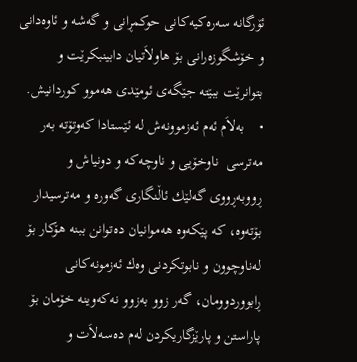ئۆرگانه‌ سه‌ره‌كیه‌كانی‌ حوكمڕانی‌ و گه‌شه‌ و ئاوه‌دانی‌ و خۆشگوزه‌رانی‌ بۆ هاولاَتیان دابینبكرێت و بتوانرێت ببێته‌ جێگه‌ی‌ ئومێدی‌ هه‌موو كوردانیش.
•    به‌لاَم ئه‌م ئه‌زموونه‌ش له‌ ئێستادا كه‌وتۆته‌ به‌ر مه‌ترسی‌  ناوخۆیی‌ و ناوچه‌كه‌ و دونیاش و ڕووبه‌ڕووی‌ گه‌لێك ئاڵنگاری‌ گه‌وره‌ و مه‌ترسیدار بۆته‌وه‌، كه‌ پێكه‌وه‌ هه‌موانیان ده‌توانن ببنه‌ هۆكار بۆ له‌ناوچوون و نابوتكردنی‌ وه‌ك ئه‌زمونه‌كانی‌ ڕابووردوومان، گه‌ر زوو به‌زوو نه‌كه‌وینه‌ خۆمان بۆ پاراستن و پارێزگاریكردن له‌م ده‌سه‌لاَت و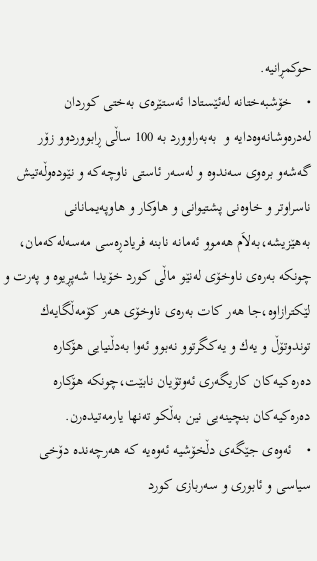حوكمڕانیه‌.
•    خۆشبه‌ختانه‌ له‌ئێستادا ئه‌ستێره‌ی‌ به‌ختی‌ كوردان له‌دره‌وشانه‌وه‌دایه‌ و  به‌به‌راوورد به‌ 100 ساڵی‌ ڕابووردوو زۆر گه‌شه‌و بره‌وی‌ سه‌ندوه‌ و له‌سه‌ر ئاستی‌ ناوچه‌كه‌ و نێوده‌وڵه‌تیش ناسراوتر و خاوه‌نی‌ پشتیوانی‌ و هاوكار و هاوپه‌یمانانی‌ به‌هێزیشه‌،به‌لاَم هه‌موو ئه‌مانه‌ نابنه‌ فریادڕه‌سی‌ مه‌سه‌له‌كه‌مان، چونكه‌ به‌ره‌ی‌ ناوخۆی‌ له‌نێو ماڵی‌ كورد خۆیدا شه‌پڕیوه‌ و په‌رت و لێكترازاوه‌،جا هه‌ر كات به‌ره‌ی‌ ناوخۆی‌ هه‌ر كۆمه‌ڵگایه‌ك  توندوتۆڵ و یه‌ك و یه‌كگرتوو نه‌بوو ئه‌وا به‌دڵنیایی‌ هۆكاره‌ ده‌ره‌كیه‌كان كاریگه‌ری‌ ئه‌وتۆیان نابێت،چونكه‌ هۆكاره‌ ده‌ره‌كیه‌كان بنچینه‌یی‌ نین به‌ڵكو ته‌نها یارمه‌تیده‌رن.
•    ئه‌وه‌ی‌ جێگه‌ی‌ دڵخۆشیه‌ ئه‌وه‌یه‌ كه‌ هه‌رچه‌نده‌ دۆخی‌ سیاسی‌ و ئابوری‌ و سه‌ربازی‌ كورد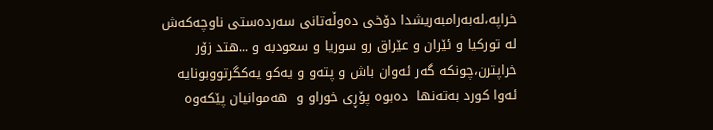خراپه‌،له‌به‌رامبه‌ریشدا دۆخی‌ ده‌وڵه‌تانی‌ سه‌رده‌ستی‌ ناوچه‌كه‌ش له‌ توركیا و ئێران و عێراق رو سوریا و سعودبه‌ و ...هتد زۆر خراپترن،چونكه‌ گه‌ر ئه‌وان باش و پته‌و و یه‌كو یه‌كگرتووبونایه‌ ئه‌وا كورد به‌ته‌نها  ده‌بوه‌ پۆڕی‌ خوراو و  هه‌موانیان پێكه‌وه‌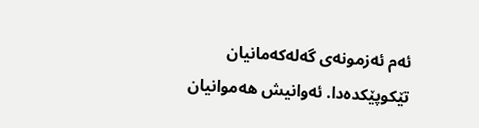ئه‌م ئه‌زمونه‌ی‌ گه‌له‌كه‌مانیان تێكوپێكده‌دا. ئه‌وانیش هه‌موانیان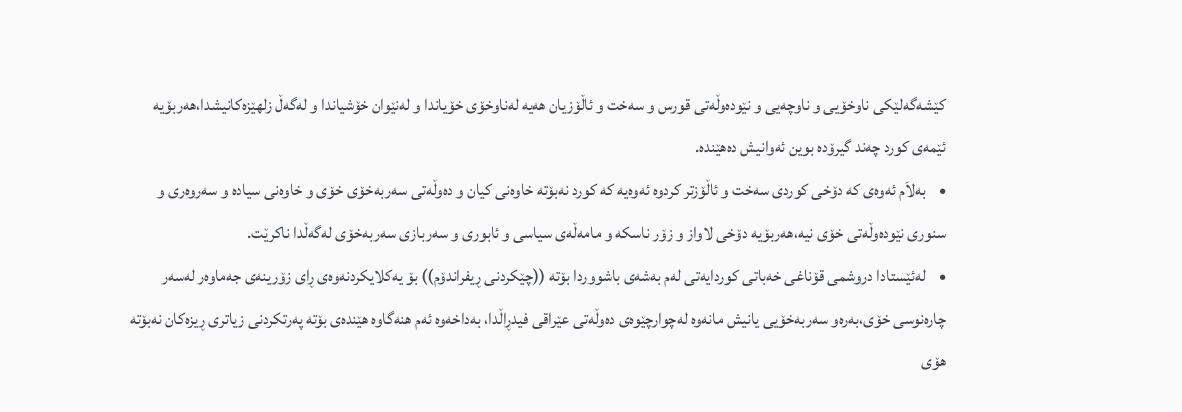كێشه‌گه‌لێكی‌ ناوخۆیی‌ و ناوچه‌یی‌ و نێوده‌وڵه‌تی‌ قورس و سه‌خت و ئاڵۆزیان هه‌یه‌ له‌ناوخۆی‌ خۆیاندا و له‌نێوان خۆشیاندا و له‌گه‌ڵ زلهێزه‌كانیشدا،هه‌ربۆیه‌ ئێمه‌ی‌ كورد چه‌ند گیرۆده‌ بوین ئه‌وانیش ده‌هێنده‌.
•    به‌لاَم ئه‌وه‌ی‌ كه‌ دۆخی‌ كوردی‌ سه‌خت و ئاڵۆزتر كردوه‌ ئه‌وه‌یه‌ كه‌ كورد نه‌بۆته‌ خاوه‌نی‌ كیان و ده‌وڵه‌تی‌ سه‌ربه‌خۆی‌ خۆی‌ و خاوه‌نی‌ سیاده‌ و سه‌روه‌ری‌ و سنوری‌ نێوده‌وڵه‌تی‌ خۆی‌ نیه‌،هه‌ربۆیه‌ دۆخی‌ لاواز و زۆر ناسكه‌ و مامه‌ڵه‌ی‌ سیاسی‌ و ئابوری‌ و سه‌ربازی‌ سه‌ربه‌خۆی‌ له‌گه‌ڵدا ناكرێت.
•    له‌ئێستادا دروشمی‌ قۆناغی‌ خه‌باتی‌ كوردایه‌تی‌ له‌م به‌شه‌ی‌ باشووردا بۆته‌ ((چێكردنی‌ ڕیفراندۆم)) بۆ یه‌كلایكردنه‌وه‌ی‌ ڕای‌ زۆرینه‌ی‌ جه‌ماوه‌ر له‌سه‌ر چاره‌نوسی‌ خۆی‌،به‌ره‌و سه‌ربه‌خۆیی‌ یانیش مانه‌وه‌ له‌چوارچێوه‌ی‌ ده‌وڵه‌تی‌ عێراقی‌ فیدڕاڵدا، به‌داخه‌وه‌ ئه‌م هنه‌گاوه‌ هێنده‌ی‌ بۆته‌ په‌رتكردنی‌ زیاتری‌ ڕیزه‌كان نه‌بۆته‌ هۆی‌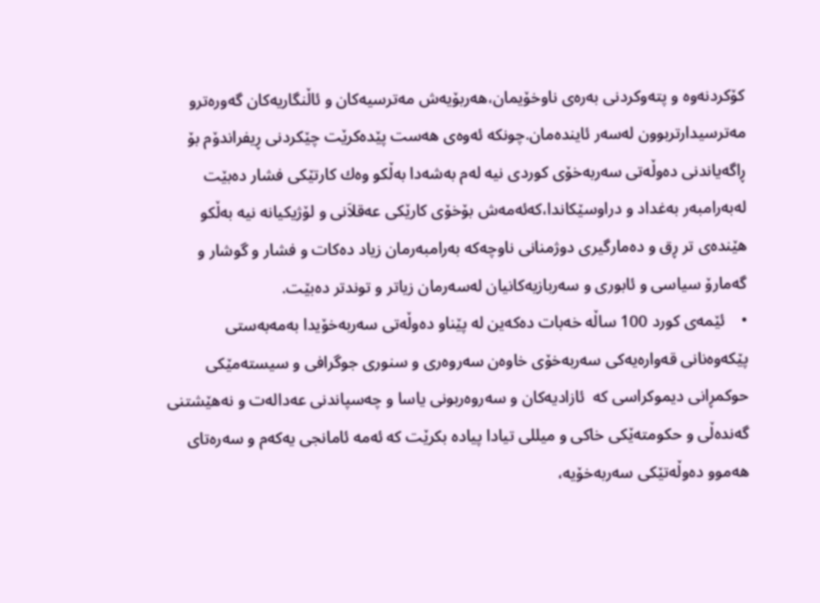كۆكردنه‌وه‌ و پته‌وكردنی‌ به‌ره‌ی‌ ناوخۆیمان،هه‌ربۆیه‌ش مه‌ترسیه‌كان و ئاڵنگاریه‌كان گه‌وره‌ترو مه‌ترسیدارتربوون له‌سه‌ر ئاینده‌مان.چونكه‌ ئه‌وه‌ی‌ هه‌ست پێده‌كرێت چێكردنی‌ ڕیفراندۆم بۆ ڕاگه‌یاندنی‌ ده‌وڵه‌تی‌ سه‌ربه‌خۆی‌ كوردی‌ نیه‌ له‌م به‌شه‌دا به‌ڵكو وه‌ك كارتێكی‌ فشار ده‌بێت له‌به‌رامبه‌ر به‌غداد و دراوسێكاندا،كه‌ئه‌مه‌ش بۆخۆی‌ كارێكی‌ عه‌قلاَنی‌ و لۆژیكیانه‌ نیه‌ به‌ڵكو هێنده‌ی‌ تر ڕق و ده‌مارگیری‌ دوژمنانی‌ ناوچه‌كه‌ به‌رامبه‌رمان زیاد ده‌كات و فشار و گوشار و گه‌مارۆ سیاسی‌ و ئابوری‌ و سه‌ربازیه‌كانیان له‌سه‌رمان زیاتر و توندتر ده‌بێت.
•    ئێمه‌ی‌ كورد 100 ساڵه‌ خه‌بات ده‌كه‌ین له‌ پێناو ده‌وڵه‌تی‌ سه‌ربه‌خۆیدا به‌مه‌به‌ستی‌ پێكه‌وه‌نانی‌ قه‌واره‌یه‌كی‌ سه‌ربه‌خۆی‌ خاوه‌ن سه‌روه‌ری‌ و سنوری‌ جوگرافی‌ و سیسته‌مێكی‌ حوكمڕانی‌ دیموكراسی‌ كه‌  ئازادیه‌كان و سه‌روه‌ربونی‌ یاسا و چه‌سپاندنی‌ عه‌داله‌ت و نه‌هێشتنی‌ گه‌نده‌ڵی‌ و حكومته‌ێكی‌ خاكی‌ و میللی‌ تیادا پیاده‌ بكرێت كه‌ ئه‌مه‌ ئامانجی‌ یه‌كه‌م و سه‌ره‌تای‌ هه‌موو ده‌وڵه‌تێكی‌ سه‌ربه‌خۆیه‌،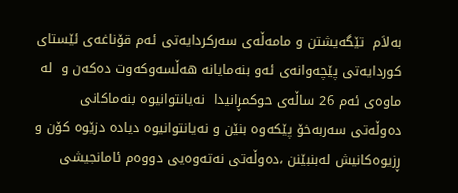به‌لاَم  تێگه‌یشتن و مامه‌ڵه‌ی‌ سه‌ركردایه‌تی‌ ئه‌م قۆناغه‌ی‌ ئێستای‌ كوردایه‌تی‌ پێچه‌وانه‌ی‌ ئه‌و بنه‌مایانه‌ هه‌ڵسه‌وكه‌وت ده‌كه‌ن و  له‌ ماوه‌ی‌ ئه‌م 26 ساڵه‌ی‌ حوكمڕانیدا  نه‌یانتوانیوه‌ بنه‌ماكانی‌ ده‌وڵه‌تی‌ سه‌ربه‌خۆ پێكه‌وه‌ بنێن و نه‌یانتوانیوه‌ دیاده‌ دزێوه‌ كۆن و  ڕزیوه‌كانیش له‌بنبێنن ،ده‌وڵه‌تی‌ نه‌ته‌وه‌یی‌ دووه‌م ئامانجیشی‌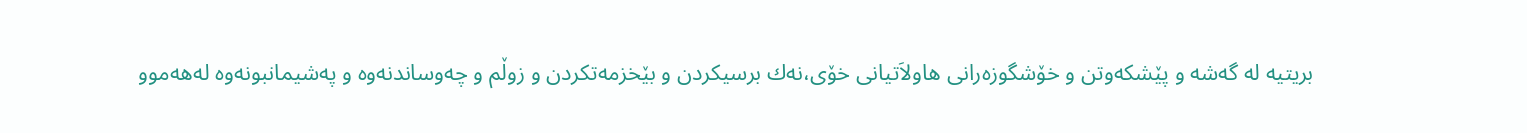بریتیه‌ له‌ گه‌شه‌ و پێشكه‌وتن و خۆشگوزه‌رانی‌ هاولاَتیانی‌ خۆی‌،نه‌ك برسیكردن و بێخزمه‌تكردن و زوڵم و چه‌وساندنه‌وه‌ و په‌شیمانبونه‌وه‌ له‌هه‌موو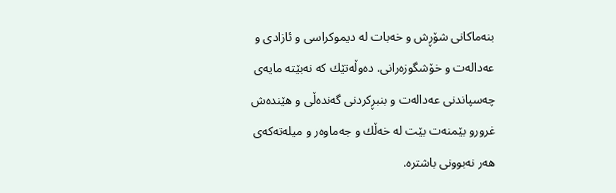بنه‌ماكانی‌ شۆڕش و خه‌بات له‌ دیموكراسی‌ و ئازادی‌ و عه‌داله‌ت و خۆشگوزه‌رانی‌. ده‌وڵه‌تێك كه‌ نه‌بێته‌ مایه‌ی‌ چه‌سپاندنی‌ عه‌داله‌ت و بنبڕكردنی‌ گه‌نده‌ڵی‌ و هێنده‌ش غرورو بێمنه‌ت بێت له‌ خه‌ڵك و جه‌ماوه‌ر و میله‌ته‌كه‌ی‌ هه‌ر نه‌بوونی‌ باشتره‌.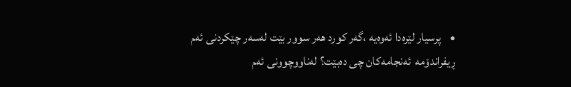•    پرسیار لێره‌دا ئه‌وه‌یه‌ ،گه‌ر كورد هه‌ر سوور بێت له‌سه‌ر چێكردنی‌ ئه‌م ڕیفراندۆمه‌  ئه‌نجامه‌كان چی‌ ده‌بێت؟ له‌ناووچوونی‌ ئه‌م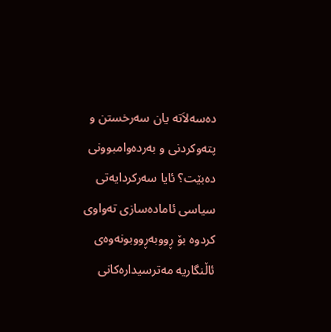ده‌سه‌لاَته‌ یان سه‌رخستن و پته‌وكردنی‌ و به‌رده‌وامبوونی‌ ده‌بێت؟ ئایا سه‌ركردایه‌تی‌ سیاسی‌ ئاماده‌سازی‌ ته‌واوی‌ كردوه‌ بۆ ڕووبه‌ڕووبونه‌وه‌ی‌ ئاڵنگاریه‌ مه‌ترسیداره‌كانی‌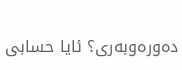ده‌وره‌وبه‌ری‌؟ ئایا حسابی‌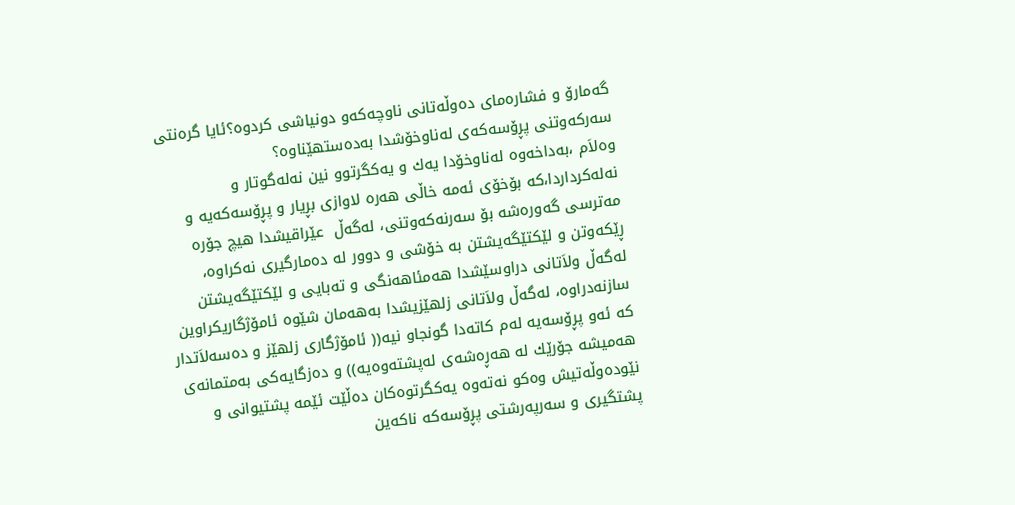گه‌مارۆ و فشاره‌مای‌ ده‌وڵه‌تانی‌ ناوچه‌كه‌و دونیاشی‌ كردوه‌؟ئایا گره‌نتی‌ سه‌ركه‌وتنی‌ پڕۆسه‌كه‌ی‌ له‌ناوخۆشدا به‌ده‌ستهێناوه‌؟
وه‌لاَم ،به‌داخه‌وه‌ له‌ناوخۆدا یه‌ك و یه‌كگرتوو نین نه‌له‌گوتار و نه‌له‌كرداردا،كه‌ بۆخۆی‌ ئه‌مه‌ خاڵی‌ هه‌ره‌ لاوازی‌ بڕیار و پڕۆسه‌كه‌یه‌ و مه‌ترسی‌ گه‌وره‌شه‌ بۆ سه‌رنه‌كه‌وتنی‌، له‌گه‌ڵ  عێراقیشدا هیچ جۆره‌ ڕێكه‌وتن و لێكتێگه‌یشتن به‌ خۆشی‌ و دوور له‌ ده‌مارگیری‌ نه‌كراوه‌، له‌گه‌ڵ ولاَتانی‌ دراوسێشدا هه‌مئاهه‌نگی‌ و ته‌بایی‌ و لێكتێگه‌یشتن سازنه‌دراوه‌، له‌گه‌ڵ ولاَتانی‌ زلهێزیشدا به‌هه‌مان شێوه‌ ئامۆژگاریكراوین كه‌ ئه‌و پڕۆسه‌یه‌ له‌م كاته‌دا گونجاو نیه‌(( ئامۆژگاری‌ زلهێز و ده‌سه‌لاَتدار هه‌میشه‌ جۆرێك له‌ هه‌ڕه‌شه‌ی‌ له‌پشته‌وه‌یه‌)) و ده‌زگایه‌كی‌ به‌متمانه‌ی‌ نێوده‌وڵه‌تیش وه‌كو نه‌ته‌وه‌ یه‌كگرتوه‌كان ده‌ڵێت ئێمه‌ پشتیوانی‌ و پشتگیری‌ و سه‌رپه‌رشتی‌ پڕۆسه‌كه‌ ناكه‌ین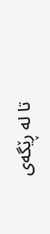تا له‌ ڕێگه‌ی‌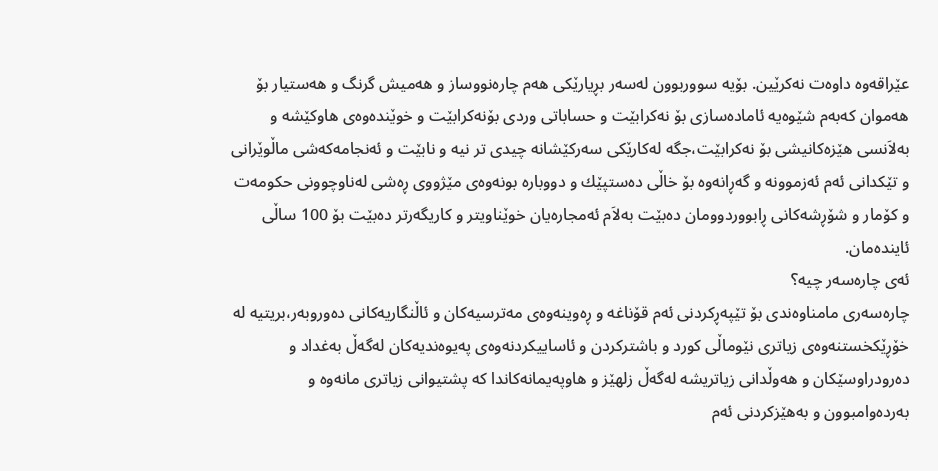عێراقه‌وه‌ داوه‌ت نه‌كرێین. بۆیه‌ سووربوون له‌سه‌ر بڕیارێكی‌ هه‌م چاره‌نووساز و هه‌میش گرنگ و هه‌ستیار بۆ هه‌موان كه‌به‌م شێوه‌یه‌ ئاماده‌سازی‌ بۆ نه‌كرابێت و حساباتی‌ وردی‌ بۆنه‌كرابێت و خوێنده‌وه‌ی‌ هاوكێشه‌ و به‌لاَنسی‌ هێزه‌كانیشی‌ بۆ نه‌كرابێت،جگه‌ له‌كارێكی‌ سه‌ركێشانه‌ چیدی‌ تر نیه‌ و نابێت و ئه‌نجامه‌كه‌شی‌ ماڵوێرانی‌ و تێكدانی‌ ئه‌م ئه‌زموونه‌ و گه‌ڕانه‌وه‌ بۆ خاڵی‌ ده‌ستپێك و دووباره‌ بونه‌وه‌ی‌ مێژووی‌ ڕه‌شی‌ له‌ناوچوونی‌ حكومه‌ت و كۆمار و شۆڕشه‌كانی‌ ڕابووردوومان ده‌بێت به‌لاَم ئه‌مجاره‌یان خوێناویتر و كاریگه‌رتر ده‌بێت بۆ 100 ساڵی‌ ئاینده‌مان.
ئه‌ی‌ چاره‌سه‌ر چیه‌؟
چاره‌سه‌ری‌ مامناوه‌ندی‌ بۆ تێپه‌ڕكردنی‌ ئه‌م قۆناغه‌ و ڕه‌وینه‌وه‌ی‌ مه‌ترسیه‌كان و ئاڵنگاریه‌كانی‌ ده‌وروبه‌ر،بریتیه‌ له‌ خۆڕێكخستنه‌وه‌ی‌ زیاتری‌ نێوماڵی‌ كورد و باشتركردن و ئاساییكردنه‌وه‌ی‌ په‌یوه‌ندیه‌كان له‌گه‌ڵ به‌غداد و ده‌رودراوسێكان و هه‌وڵدانی‌ زیاتریشه‌ له‌گه‌ڵ زلهێز و هاوپه‌یمانه‌كاندا كه‌ پشتیوانی‌ زیاتری‌ مانه‌وه‌ و به‌رده‌وامبوون و به‌هێزكردنی‌ ئه‌م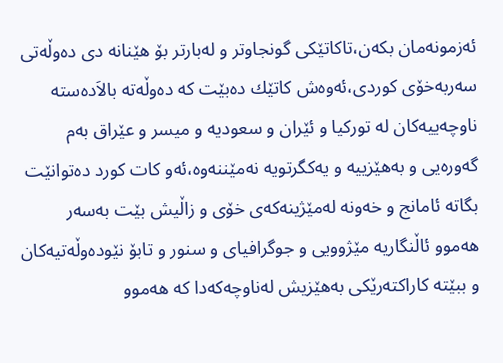ئه‌زمونه‌مان بكه‌ن،تاكاتێكی‌ گونجاوتر و له‌بارتر بۆ هێنانه‌ دی‌ ده‌وڵه‌تی‌ سه‌ربه‌خۆی‌ كوردی‌،ئه‌وه‌ش كاتێك ده‌بێت كه‌ ده‌وڵه‌ته‌ بالاَده‌سته‌ ناوچه‌ییه‌كان له‌ توركیا و ئێران و سعودیه‌ و میسر و عێراق به‌م گه‌وره‌یی‌ و به‌هێزییه‌ و یه‌كگرتویه‌ نه‌مێننه‌وه‌،ئه‌و كات كورد ده‌توانێت بگاته‌ ئامانج و خه‌ونه‌ له‌مێژینه‌كه‌ی‌ خۆی‌ و زاڵیش بێت به‌سه‌ر هه‌موو ئاڵنگاریه‌ مێژوویی‌ و جوگرافیای‌ و سنور و تابۆ نێوده‌وڵه‌تیه‌كان و ببێته‌ كاراكته‌رێكی‌ به‌هێزیش له‌ناوچه‌كه‌دا كه‌ هه‌موو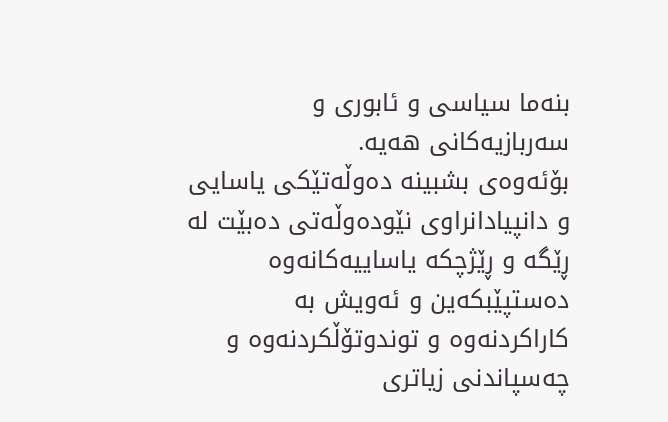بنه‌ما سیاسی‌ و ئابوری‌ و سه‌ربازیه‌كانی‌ هه‌یه‌.
بۆئه‌وه‌ی‌ بشبینه‌ ده‌وڵه‌تێكی‌ یاسایی‌ و دانپیادانراوی‌ نێوده‌وڵه‌تی‌ ده‌بێت له‌ ڕێگه‌ و ڕێژچكه‌ یاساییه‌كانه‌وه‌ ده‌ستپێبكه‌ین و ئه‌ویش به‌ كاراكردنه‌وه‌ و توندوتۆڵكردنه‌وه‌ و چه‌سپاندنی‌ زیاتری‌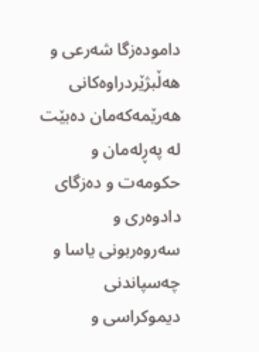داموده‌زگا شه‌رعی‌ و هه‌ڵبژێردراوه‌كانی‌ هه‌رێمه‌كه‌مان ده‌بێت له‌ په‌ڕله‌مان و حكومه‌ت و ده‌زگای‌ دادوه‌ری‌ و سه‌روه‌ربونی‌ یاسا و  چه‌سپاندنی‌ دیموكراسی‌ و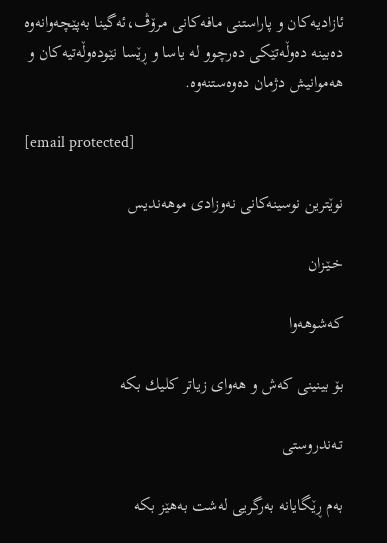ئازادیه‌كان و پاراستنی‌ مافه‌كانی‌ مرۆڤ،ئه‌گینا به‌پێچه‌وانه‌وه‌ ده‌بینه‌ ده‌وڵه‌تێكی‌ ده‌رچوو له‌ یاسا و ڕێسا نێوده‌وڵه‌تیه‌كان و هه‌موانیش دژمان ده‌وه‌ستنه‌وه‌.

[email protected]

نوێترین نوسینەکانی نه‌وزادی‌ موهه‌ندیس

خـێـزان

کەشوهەوا

بۆ بینینی كه‌ش و هه‌وای زیاتر كلیك بكه‌

تـه‌ندروستی

به‌م ڕێگایانه‌ به‌رگریی‌ له‌شت به‌هێز بكه‌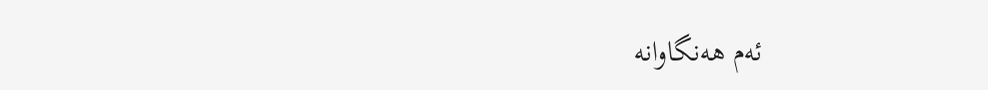ئه‌م هه‌نگاوانه‌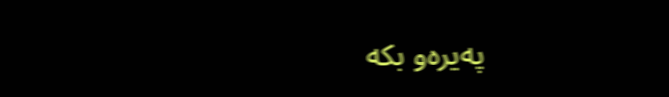په‌یره‌و بكه‌